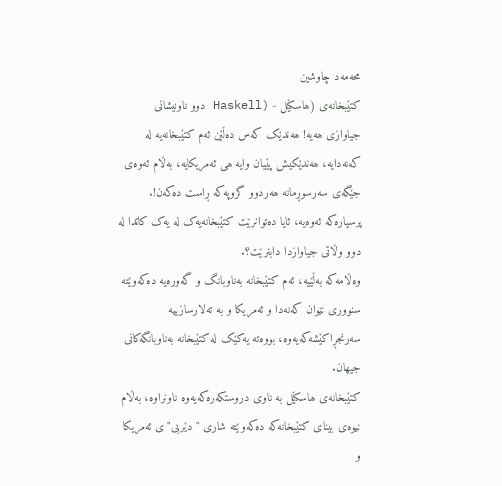محەمەد چاوشین
کتێبخانەی (ھاسکێل - (Haskell دوو ناونیشانی جیاوازی ھەیە! ھەندێک کەس دەڵێن ئەم کتێبخانەیە لە کەنەدایە، ھەندێکیش پێیان وایە ھی ئەمریکایە، بەڵام ئەوەی جێگەی سەرسوڕمانە ھەردوو گروپەکە ڕاست دەکەن!.
پرسیارەکە ئەوەیە، ئایا دەتوانرێت کتێبخانەیەک لە یەک کاتدا لە دوو وڵاتی جیاوازدا دابنرێت؟.
وەڵامەکە بەڵێیە، ئەم کتێبخانە بەناوبانگ و گەورەیە دەکەوێتە سنووری نێوان کەنەدا و ئەمریکا و بە تەلارسازییە سەرنجڕاکێشەکەیەوە، بووەتە یەکێک لە کتێبخانە بەناوبانگەکانی جیھان.
کتێبخانەی ھاسکێل بە ناوی دروستکەرەکەیەوە ناونراوە، بەڵام نیوەی بینای کتێبخانەکە دەکەوێتە شاری "دێربی"ی ئەمریکا و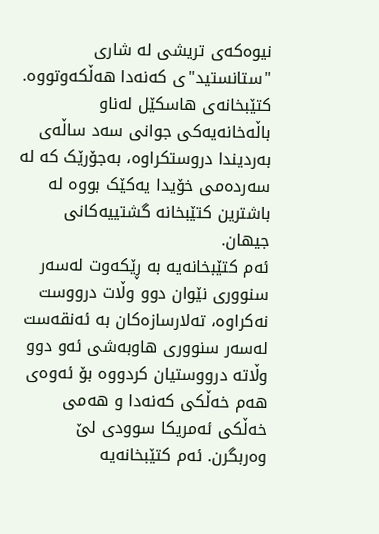نیوەکەی تریشی لە شاری "ستانستید"ی کەنەدا ھەڵکەوتووە. کتێبخانەی ھاسکێل لەناو باڵەخانەیەکی جوانی سەد ساڵەی بەردیندا دروستکراوە، بەجۆرێک کە لە سەردەمی خۆیدا یەکێک بووە لە باشترین کتێبخانە گشتییەکانی جیھان.
ئەم کتێبخانەیە بە ڕێکەوت لەسەر سنووری نێوان دوو وڵات درووست نەکراوە، تەلارسازەکان بە ئەنقەست لەسەر سنووری ھاوبەشی ئەو دوو وڵاتە درووستیان کردووە بۆ ئەوەی ھەم خەڵکی کەنەدا و ھەمی خەڵکی ئەمریکا سوودی لێ وەربگرن. ئەم کتێبخانەیە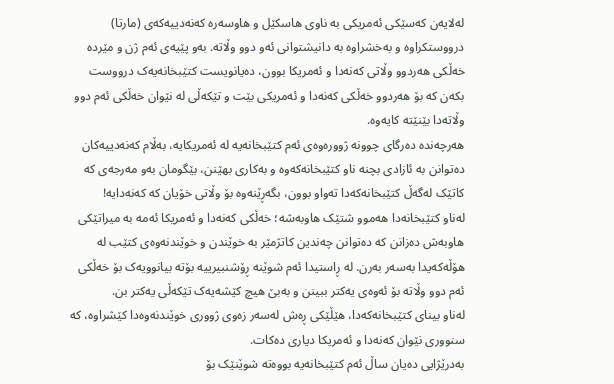لەلایەن کەسێکی ئەمریکی بە ناوی ھاسکێل و ھاوسەرە کەنەدییەکەی (مارتا) درووستکراوە و بەخشراوە بە دانیشتوانی ئەو دوو وڵاتە. بەو پێیەی ئەم ژن و مێردە خەڵکی ھەردوو وڵاتی کەنەدا و ئەمریکا بوون، دەیانویست کتێبخانەیەک درووست بکەن کە بۆ ھەردوو خەڵکی کەنەدا و ئەمریکی بێت و تێکەڵی لە نێوان خەڵکی ئەم دوو وڵاتەدا بێنێتە کایەوە.
ھەرچەندە دەرگای چوونە ژوورەوەی ئەم کتێبخانەیە لە ئەمریکایە، بەڵام کەنەدییەکان دەتوانن بە ئازادی بچنە ناو کتێبخانەکەوە و بەکاری بھێنن، بێگومان بەو مەرجەی کە کاتێک لەگەڵ کتێبخانەکەدا تەواو بوون، بگەڕێنەوە بۆ وڵاتی خۆیان کە کەنەدایە!
لەناو کتێبخانەدا ھەموو شتێک ھاوبەشە؛ خەڵکی کەنەدا و ئەمریکا ئەمە بە میراتێکی ھاوبەش دەزانن کە دەتوانن چەندین کاتژمێر بە خوێندن و خوێندنەوەی کتێب لە ھۆڵەکەیدا بەسەر بەرن. لە ڕاستیدا ئەم شوێنە ڕۆشنبیرییە بۆتە بیانوویەک بۆ خەڵکی ئەم دوو وڵاتە بۆ ئەوەی یەکتر ببینن و بەبێ ھیچ کێشەیەک تێکەڵی یەکتر بن.
لەناو بینای کتێبخانەکەدا، ھێڵێکی ڕەش لەسەر زەوی ژووری خوێندنەوەدا کێشراوە، کە سنووری نێوان کەنەدا و ئەمریکا دیاری دەکات.
بەدرێژایی دەیان ساڵ ئەم کتێبخانەیە بووەتە شوێنێک بۆ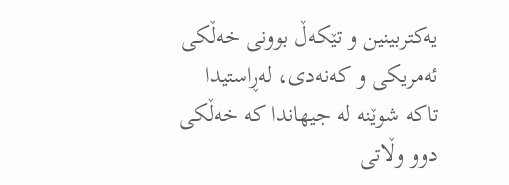یەکتربینین و تێکەڵ بوونی خەڵکی ئەمریکی و کەنەدی، لەڕاستیدا تاکە شوێنە لە جیھاندا کە خەڵکی دوو وڵاتی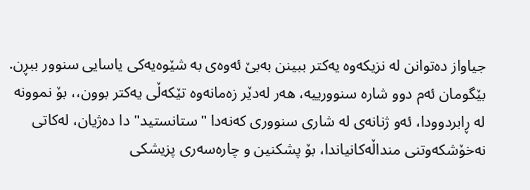جیاواز دەتوانن لە نزیکەوە یەکتر ببینن بەبێ ئەوەی بە شێوەیەکی یاسایی سنوور ببڕن.
بێگومان ئەم دوو شارە سنوورییە، ھەر لەدێر زەمانەوە تێکەڵی یەکتر بوون،، بۆ نموونە لە ڕابردوودا، ئەو ژنانەی لە شاری سنووری کەنەدا "ستانستید"دا دەژیان، لەکاتی نەخۆشکەوتنی منداڵەکانیاندا، بۆ پشکنین و چارەسەری پزیشکی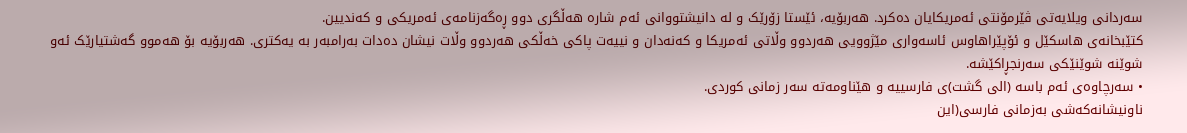سەردانی ویلایەتی ڤێرمۆنتی ئەمریکایان دەکرد. ھەربۆیە، ئێستا زۆرێک و لە دانیشتووانی ئەم شارە ھەڵگری دوو ڕەگەزنامەی ئەمریکی و کەندیین.
کتێبخانەی ھاسکێل و ئۆپێراھاوس ئاسەواری مێژوویی ھەردوو وڵاتی ئەمریکا و کەنەدان و نییەت پاکی خەڵکی ھەردوو وڵات نیشان دەدات بەرامبەر بە یەکتری. ھەربۆیە بۆ ھەموو گەشتیارێک ئەو شوێنە شوێنێکی سەرنجڕاکێشە.
• سەرچاوەی ئەم باسە (الی گشت)ی فارسییە و ھێناومەتە سەر زمانی کوردی.
ناونیشانەکەشی بەزمانی فارسی(این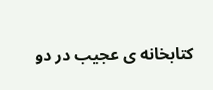کتابخانه ی عجیب در دو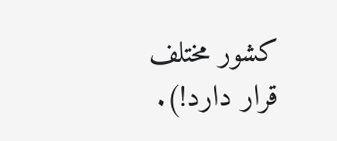کشور مختلف قرار دارد!).